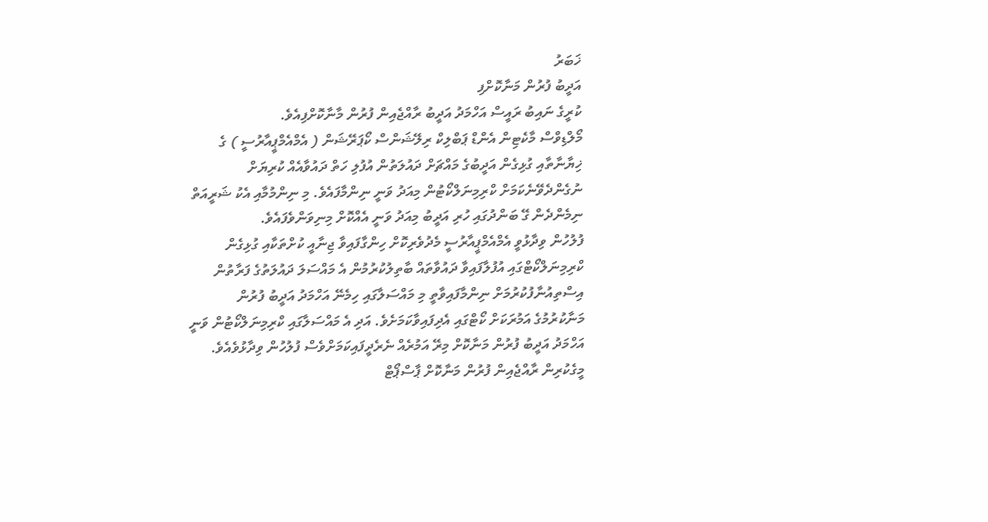ޚަބަރު
އަދީބު ފުރުން މަނާކޮށްފި
ކުރީގެ ނައިބު ރައީސް އަހްމަދު އަދީބު ރާއްޖެއިން ފުރުން މާނާކޮށްފިއެވެ.
މޯލްޑިވްސް މާކެޓިން އެންޑް ޕަބްލިކް ރިލޭޝަންސް ކޯޕަރޭޝަން ( އެމްއެމްޕީއާރުސީ ) ގެ ޚިޔާނާތާއި ގުޅިގެން އަދީބުގެ މައްޗަށް ދައުލަތުން އުފުލި ހަތް ދައުވާއެއް ކުރިޔަށް ނުގެންދެވޭނެކަމަށް ކްރިމިނަލްކޯޓުން މިއަދު ވަނީ ނިންމާފައެވެ. މި ނިންމުމާއި އެކު ޝަރީއަތް ނިމެންދެން ގޭ ބަންދުގައި ހުރި އަދީބު މިއަދު ވަނީ އެއްކޮށް މިނިވަންވެފައެވެ.
ފުލުހުން ވިދާޅުވީ އެމްއެމްޕީއާރުސީ މެދުވެރިކޮށް ހިންގާފައިވާ ޖިނާއީ ކުށްތަކާއި ގުޅިގެން ކްރިމިނަލްކޯޓްގައި އުފުލާފައިވާ ދައުވާތައް ބާތިލުކުރުމުން އެ މައްސަލަ ދައުލަތުގެ ފަރާތުން އިސްތިއުނާފުކުރުމަށް ނިންމާފައިވާތީ މި މައްސަލާގައި ހިމެނޭ އަހްމަދު އަދީބު ފުރުން މަނާކުރުމުގެ އަމުރަކަށް ކޯޓްގައި އެދިފައިވާކަމަށެވެ. އަދި އެ މައްސަލާގައި ކްރިމިނަލްކޯޓުން ވަނީ އަހްމަދު އަދީބު ފުރުން މަނާކޮށް މިރޭ އަމުރެއް ނެރެދީފައިކަމަށްވެސް ފުލުހުން ވިދާޅުވެއެވެ.
މީގެކުރިން ރާއްޖެއިން ފުރުން މަނާކޮށް ޕާސްޕޯޓް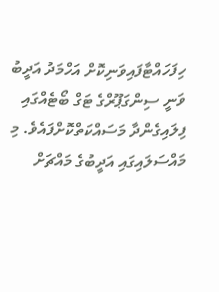ހިފަހައްޓާފައިވަނިކޮށް އަހްމަދު އަދީބު ވަނީ ސިންގަޕޫރްގެ ޓަގް ބޯޓެއްގައި ފިލައިގެންދާ މަސައްކަތްކޮށްފައެވެ. މި މައްސަލައިގައި އަދީބުގެ މައްޗަށް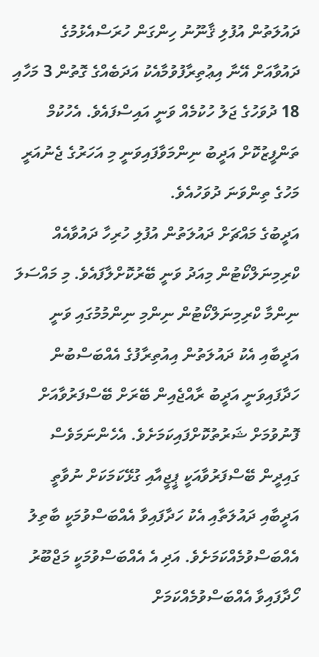ދައުލަތުން އުފުލި ޤާނޫނު ހިންގަން ހުރަސްއެޅުމުގެ ދައުވާއަށް އޭނާ އިޢުތިރާފުވުމާއެކު އަދަބެއްގެ ގޮތުން 3 މަހާއި 18 ދުވަހުގެ ޖަލު ހުކުމެއް ވަނީ އައިސްފައެވެ. އެހުކުމް ތަންފީޒުކޮށް އަދީބު ނިންމަވާފައިވަނީ މި އަހަރުގެ ޖެނުއަރީ މަހުގެ ތިންވަނަ ދުވަހުއެވެ.
އަދީބުގެ މައްޗަށް ދައުލަތުން އުފުލި ހުރިހާ ދައުވާއެއް ކްރިމިނަލްކޯޓުން މިއަދު ވަނީ ބޭރުކޮށްލާފައެވެ. މި މައްސަލަ ނިންމާ ކްރިމިނަލްކޯޓުން ނިންމި ނިންމުމުގައި ވަނީ އަދީބާއި އެކު ދައުލަތުން އިއުތިރާފުގެ އެއްބަސްބުން ހަދާފައިވަނީ އަދީބު ރާއްޖެއިން ބޭރަށް ބޭސްފަރުވާއަށް ފޮނުވުމަށް ޝަރުތުކޮށްފައިކަމަށެވެ. އެހެންނަމަވެސް ގައިދީން ބޭސްފަރުވާއަކީ ޕީޖީއާއި ގުޅޭކަމަކަށް ނުވާތީ އަދީބާއި ދައުލަތާއި އެކު ހަދާފައިވާ އެއްބަސްވުމަކީ ބާތިލު އެއްބަސްވުމެއްކަމަށެވެ. އަދި އެ އެއްބަސްވުމަކީ މަޖްބޫރު ހޯދާފައިވާ އެއްބަސްވުމެއްކަމަށް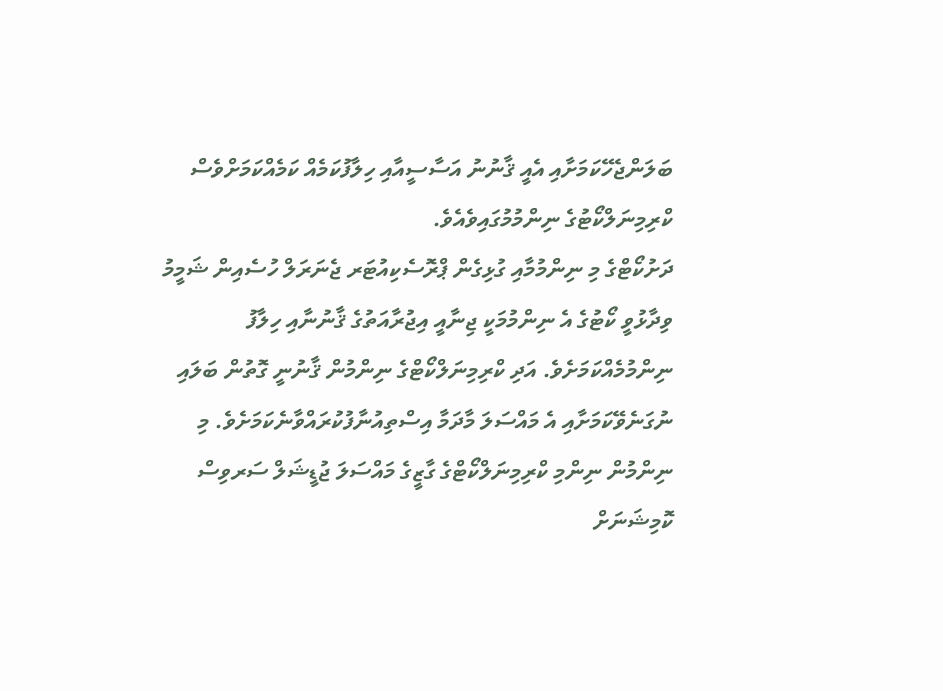ބަލަންޖެހޭކަމަށާއި އެއީ ޤާނުނު އަސާސީއާއި ހިލާފުކަމެއް ކަމެއްކަމަށްވެސް ކްރިމިނަލްކޯޓުގެ ނިންމުމުގައިވެއެވެ.
ދަށުކޯޓްގެ މި ނިންމުމާއި ގުޅިގެން ޕްރޮސެކިއުޓަރ ޖެނަރަލް ހުސެއިން ޝަމީމު ވިދާޅުވީ ކޯޓުގެ އެ ނިންމުމަކީ ޖިނާއީ އިޖުރާއަތުގެ ޤާނުނާއި ހިލާފު ނިންމުމެއްކަމަށެވެ. އަދި ކްރިމިނަލްކޯޓްގެ ނިންމުން ޤާނުނީ ގޮތުން ބަލައި ނުގަނެވޭކަމަށާއި އެ މައްސަލަ މާދަމާ އިސްތިއުނާފުކުރައްވާނެކަމަށެވެ. މި ނިންމުން ނިންމި ކްރިމިނަލްކޯޓްގެ ގާޒީގެ މައްސަލަ ޖުޑީޝަލް ސަރވިސް ކޮމިޝަނަށް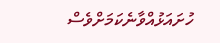ހުށައަޅުއްވާނެކަމަށްވެސް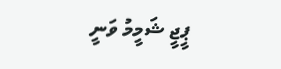ޕީޖީ ޝަމީމު ވަނީ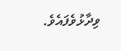ވިދާޅުވެފައެވެ.